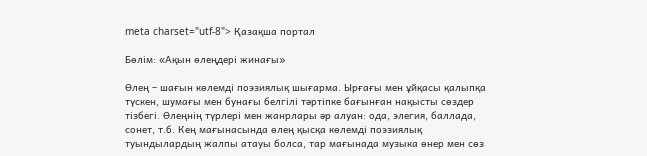meta charset="utf-8"> Қазақша портал

Бөлім: «Ақын өлеңдері жинағы»

Өлең – шағын көлемді поэзиялық шығарма. Ырғағы мен ұйқасы қалыпқа түскен, шумағы мен бунағы белгілі тәртіпке бағынған нақысты сөздер тізбегі. Өлеңнің түрлері мен жанрлары әр алуан: ода, элегия, баллада, сонет, т.б. Кең мағынасында өлең қысқа көлемді поэзиялық туындылардың жалпы атауы болса, тар мағынада музыка өнер мен сөз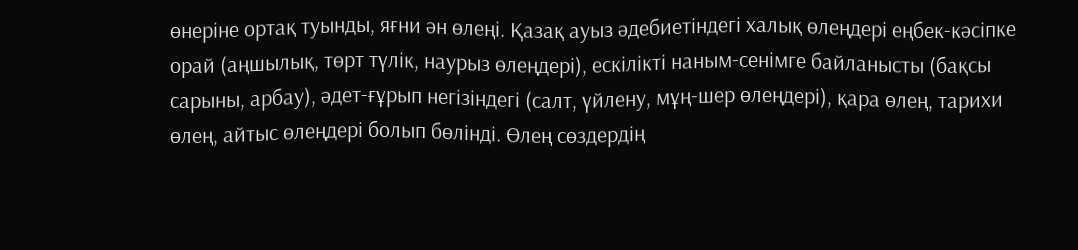өнеріне ортақ туынды, яғни ән өлеңі. Қазақ ауыз әдебиетіндегі халық өлеңдері еңбек-кәсіпке орай (аңшылық, төрт түлік, наурыз өлеңдері), ескілікті наным-сенімге байланысты (бақсы сарыны, арбау), әдет-ғұрып негізіндегі (салт, үйлену, мұң-шер өлеңдері), қара өлең, тарихи өлең, айтыс өлеңдері болып бөлінді. Өлең сөздердің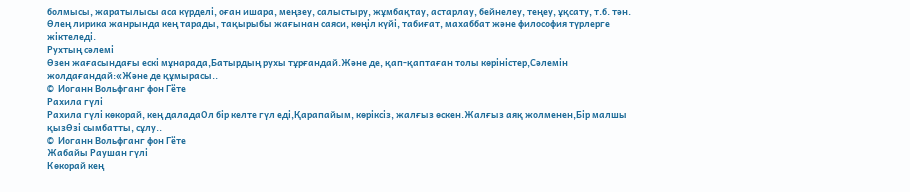болмысы, жаратылысы аса күрделі, оған ишара, меңзеу, салыстыру, жұмбақтау, астарлау, бейнелеу, теңеу, ұқсату, т.б. тән. Өлең лирика жанрында кең тарады, тақырыбы жағынан саяси, көңіл күйі, табиғат, махаббат және философия түрлерге жіктеледі.
Рухтың сәлемі
Өзен жағасындағы ескі мұнарада,Батырдың рухы тұрғандай.Және де, қап-қаптаған толы көріністер,Сәлемін жолдағандай:«Және де құмырасы..
©  Иоганн Вольфганг фон Гёте
Рахила гүлі
Рахила гүлі көкорай, кең даладаОл бір келте гүл еді,Қарапайым, көріксіз, жалғыз өскен.Жалғыз аяқ жолменен,Бір малшы қызӨзі сымбатты, сұлу..
©  Иоганн Вольфганг фон Гёте
Жабайы Раушан гүлі
Көкорай кең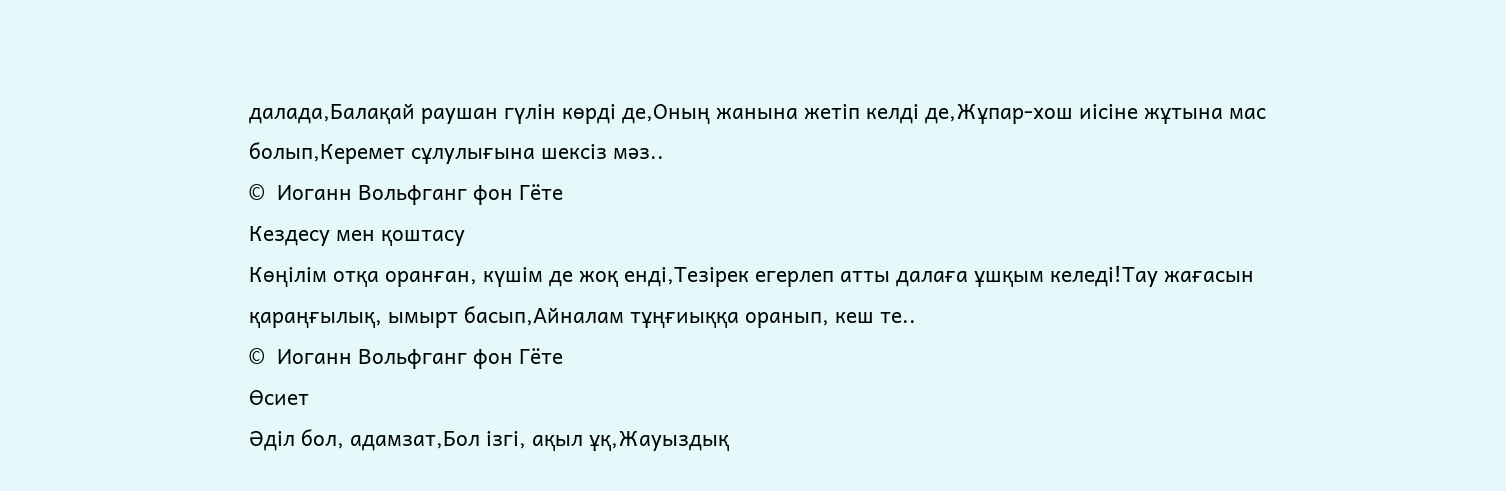далада,Балақай раушан гүлін көрді де,Оның жанына жетіп келді де,Жұпар-хош иісіне жұтына мас болып,Керемет сұлулығына шексіз мәз..
©  Иоганн Вольфганг фон Гёте
Кездесу мен қоштасу
Көңілім отқа оранған, күшім де жоқ енді,Тезірек егерлеп атты далаға ұшқым келеді!Тау жағасын қараңғылық, ымырт басып,Айналам тұңғиыққа оранып, кеш те..
©  Иоганн Вольфганг фон Гёте
Өсиет
Әділ бол, адамзат,Бол ізгі, ақыл ұқ,Жауыздық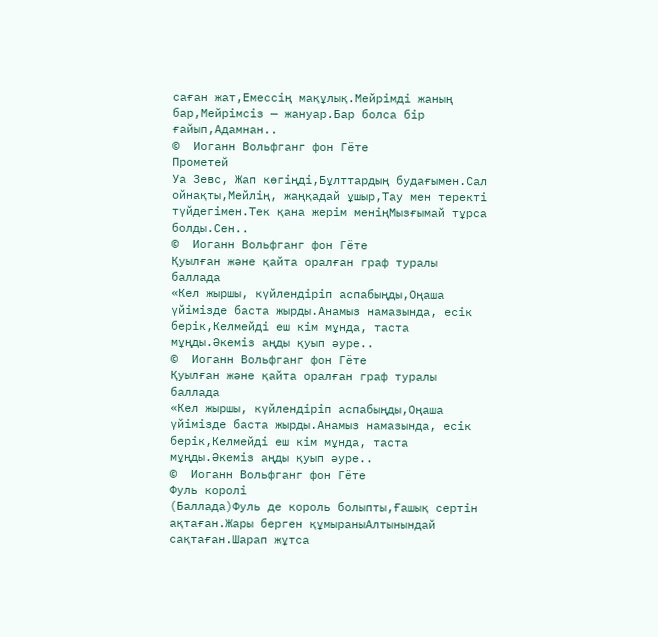саған жат,Емессің мақұлық.Мейрімді жаның бар,Мейрімсіз — жануар.Бар болса бір ғайып,Адамнан..
©  Иоганн Вольфганг фон Гёте
Прометей
Уа Зевс, Жап көгіңді,Бұлттардың будағымен.Сал ойнақты,Мейлің, жаңқадай ұшыр,Тау мен теректі түйдегімен.Тек қана жерім меніңМызғымай тұрса болды.Сен..
©  Иоганн Вольфганг фон Гёте
Қуылған және қайта оралған граф туралы баллада
«Кел жыршы, күйлендіріп аспабыңды,Оңаша үйімізде баста жырды.Анамыз намазында, есік берік,Келмейді еш кім мұнда, таста мұңды.Әкеміз аңды қуып әуре..
©  Иоганн Вольфганг фон Гёте
Қуылған және қайта оралған граф туралы баллада
«Кел жыршы, күйлендіріп аспабыңды,Оңаша үйімізде баста жырды.Анамыз намазында, есік берік,Келмейді еш кім мұнда, таста мұңды.Әкеміз аңды қуып әуре..
©  Иоганн Вольфганг фон Гёте
Фуль королі
(Баллада)Фуль де король болыпты,Ғашық сертін ақтаған.Жары берген құмыраныАлтынындай сақтаған.Шарап жұтса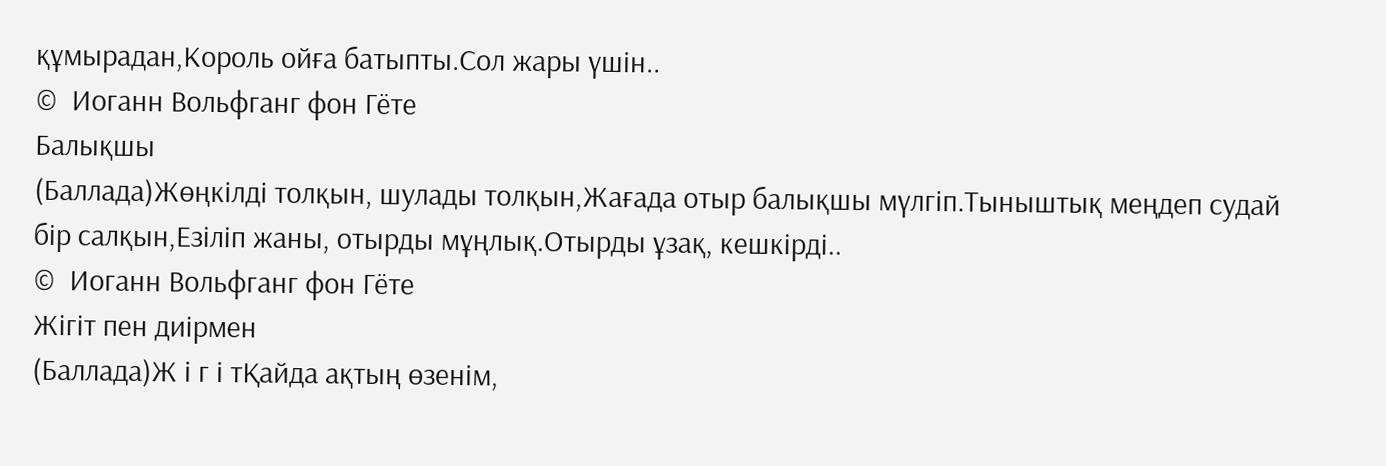құмырадан,Король ойға батыпты.Сол жары үшін..
©  Иоганн Вольфганг фон Гёте
Балықшы
(Баллада)Жөңкілді толқын, шулады толқын,Жағада отыр балықшы мүлгіп.Тыныштық меңдеп судай бір салқын,Езіліп жаны, отырды мұңлық.Отырды ұзақ, кешкірді..
©  Иоганн Вольфганг фон Гёте
Жігіт пен диірмен
(Баллада)Ж і г і тҚайда ақтың өзенім,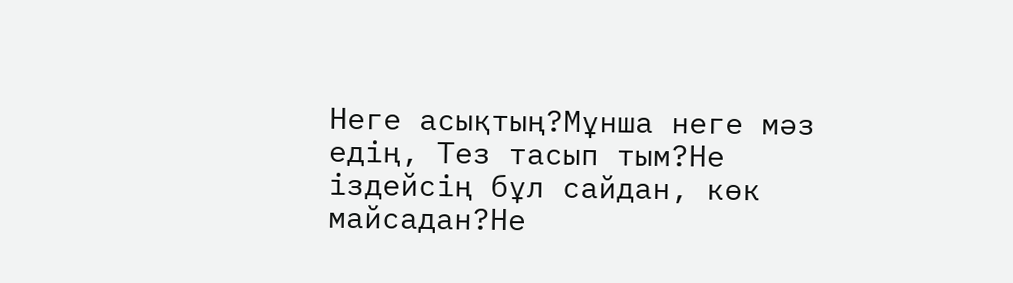Неге асықтың?Мұнша неге мәз едің, Тез тасып тым?Не іздейсің бұл сайдан, көк майсадан?Не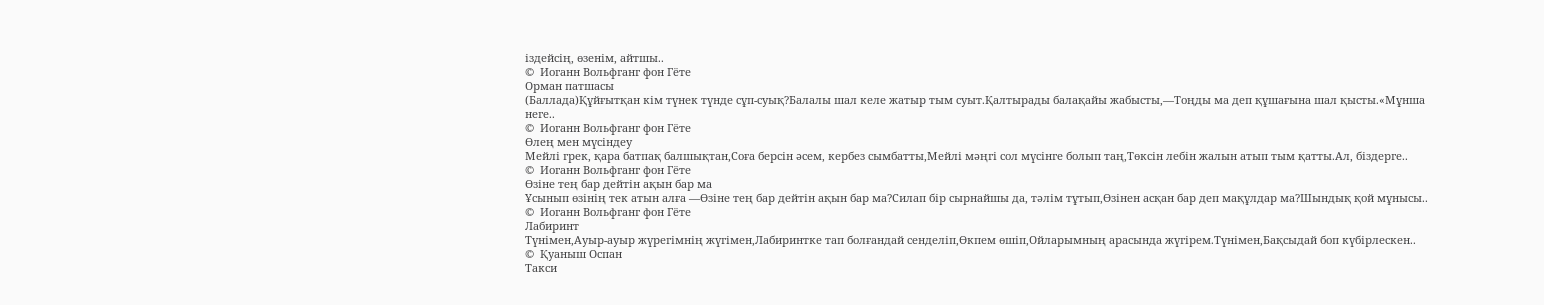іздейсің, өзенім, айтшы..
©  Иоганн Вольфганг фон Гёте
Орман патшасы
(Баллада)Құйғытқан кім түнек түнде сұп-суық?Балалы шал келе жатыр тым суыт.Қалтырады балақайы жабысты,—Тоңды ма деп құшағына шал қысты.«Мұнша неге..
©  Иоганн Вольфганг фон Гёте
Өлең мен мүсіндеу
Мейлі грек, қара батпақ балшықтан,Соға берсін әсем, кербез сымбатты,Мейлі мәңгі сол мүсінге болып таң,Төксін лебін жалын атып тым қатты.Ал, біздерге..
©  Иоганн Вольфганг фон Гёте
Өзіне тең бар дейтін ақын бар ма
Ұсынып өзінің тек атын алға —Өзіне тең бар дейтін ақын бар ма?Силап бір сырнайшы да, тәлім тұтып,Өзінен асқан бар деп мақұлдар ма?Шындық қой мұнысы..
©  Иоганн Вольфганг фон Гёте
Лабиринт
Түнімен,Ауыр-ауыр жүрегімнің жүгімен,Лабиринтке тап болғандай сенделіп,Өкпем өшіп,Ойларымның арасында жүгірем.Түнімен,Бақсыдай боп күбірлескен..
©  Қуаныш Оспан
Такси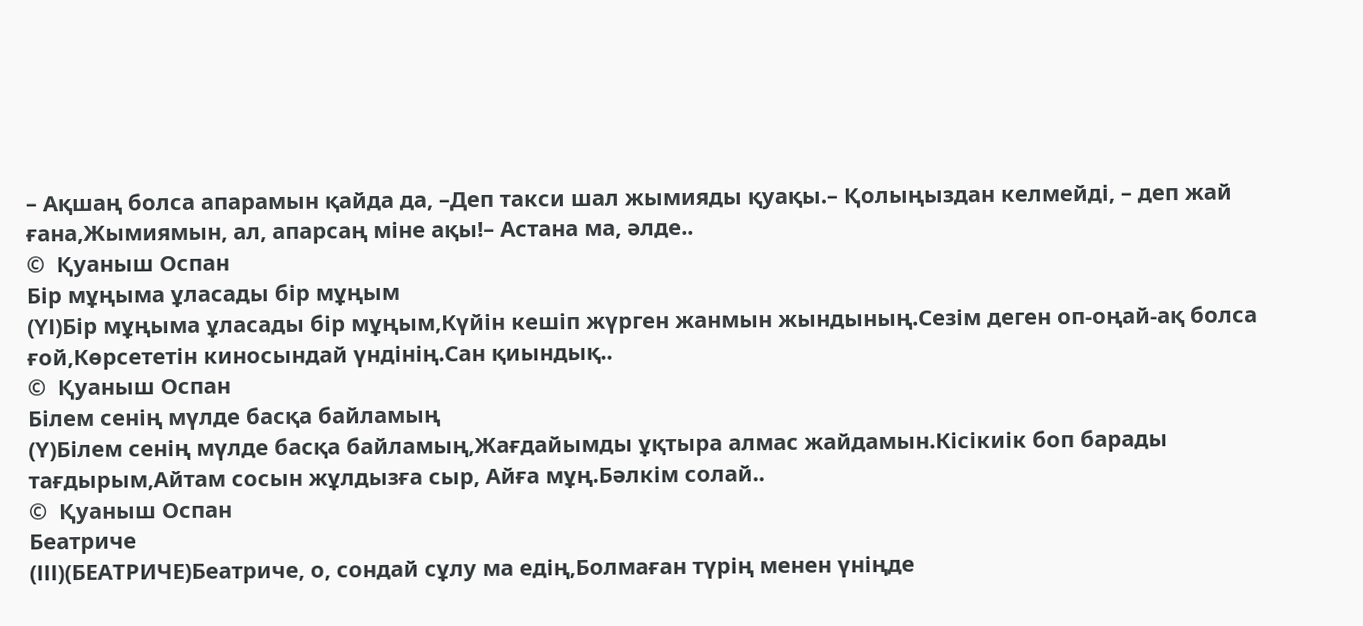– Ақшаң болса апарамын қайда да, –Деп такси шал жымияды қуақы.– Қолыңыздан келмейді, – деп жай ғана,Жымиямын, ал, апарсаң міне ақы!– Астана ма, әлде..
©  Қуаныш Оспан
Бір мұңыма ұласады бір мұңым
(ҮІ)Бір мұңыма ұласады бір мұңым,Күйін кешіп жүрген жанмын жындының.Сезім деген оп-оңай-ақ болса ғой,Көрсететін киносындай үндінің.Сан қиындық..
©  Қуаныш Оспан
Білем сенің мүлде басқа байламың
(Ү)Білем сенің мүлде басқа байламың,Жағдайымды ұқтыра алмас жайдамын.Кісікиік боп барады тағдырым,Айтам сосын жұлдызға сыр, Айға мұң.Бәлкім солай..
©  Қуаныш Оспан
Беатриче
(ІІІ)(БЕАТРИЧЕ)Беатриче, о, сондай сұлу ма едің,Болмаған түрің менен үніңде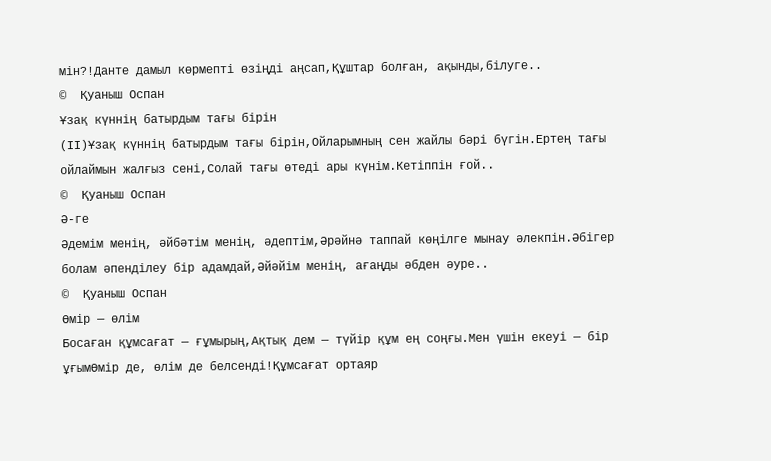мін?!Данте дамыл көрмепті өзіңді аңсап,Құштар болған, ақынды,білуге..
©  Қуаныш Оспан
Ұзақ күннің батырдым тағы бірін
(ІІ)Ұзақ күннің батырдым тағы бірін,Ойларымның сен жайлы бәрі бүгін.Ертең тағы ойлаймын жалғыз сені,Солай тағы өтеді ары күнім.Кетіппін ғой..
©  Қуаныш Оспан
Ә-ге
Әдемім менің, әйбәтім менің, әдептім,Әрәйнә таппай көңілге мынау әлекпін.Әбігер болам әпенділеу бір адамдай,Әйәйім менің, ағаңды әбден әуре..
©  Қуаныш Оспан
Өмір — өлім
Босаған құмсағат — ғұмырың,Ақтық дем — түйір құм ең соңғы.Мен үшін екеуі — бір ұғымӨмір де, өлім де белсенді!Құмсағат ортаяр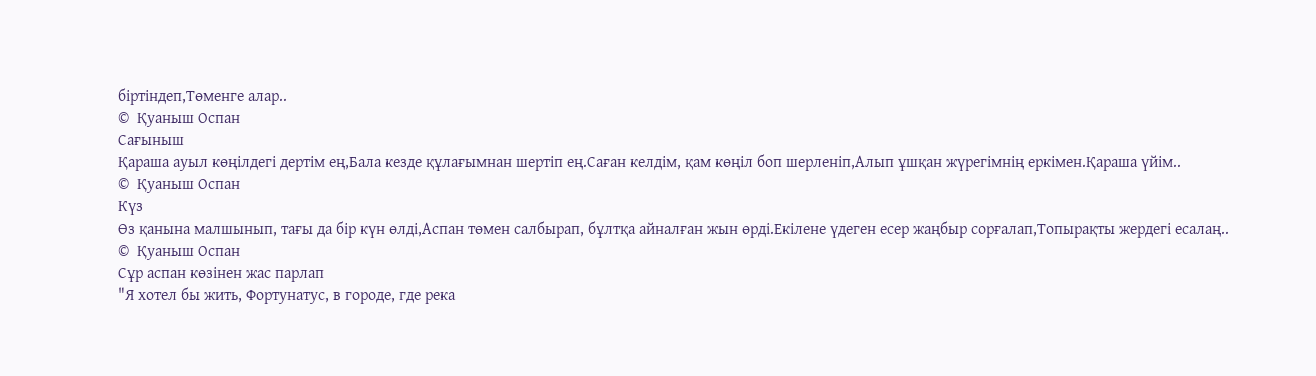біртіндеп,Төменге алар..
©  Қуаныш Оспан
Сағыныш
Қараша ауыл көңілдегі дертім ең,Бала кезде құлағымнан шертіп ең.Саған келдім, қам көңіл боп шерленіп,Алып ұшқан жүрегімнің еркімен.Қараша үйім..
©  Қуаныш Оспан
Күз
Өз қанына малшынып, тағы да бір күн өлді,Аспан төмен салбырап, бұлтқа айналған жын өрді.Екілене үдеген есер жаңбыр сорғалап,Топырақты жердегі есалаң..
©  Қуаныш Оспан
Сұр аспан көзінен жас парлап
"Я хотел бы жить, Фортунатус, в городе, где река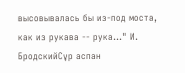высовывалась бы из-под моста, как из рукава -- рука..." И. БродскийСұр аспан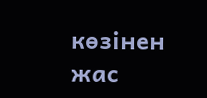көзінен жас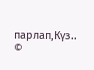парлап,Күз..
©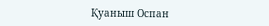Қуаныш Оспан